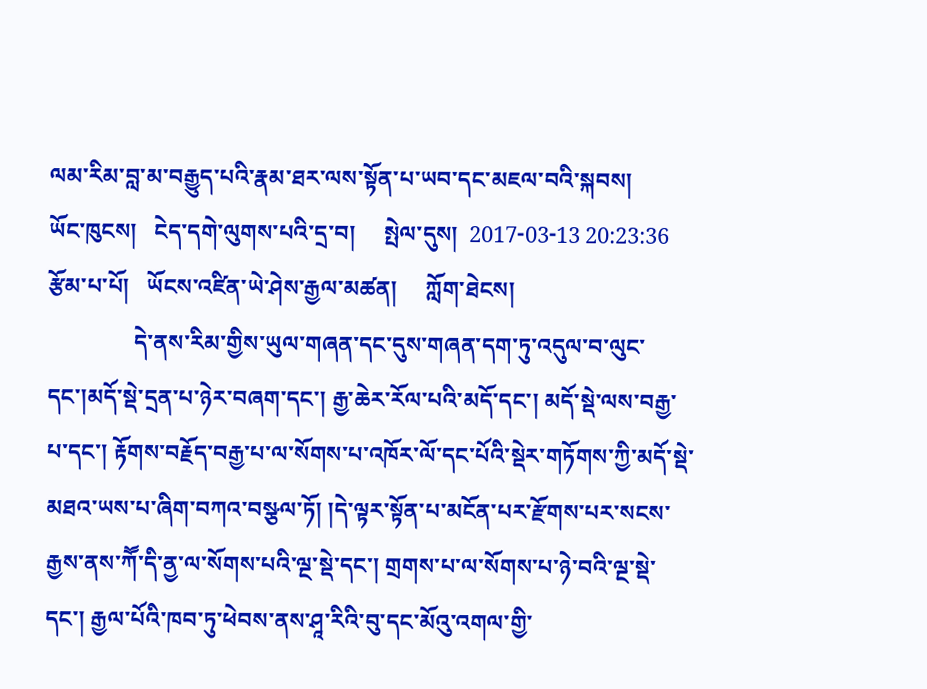ལམ་རིམ་བླ་མ་བརྒྱུད་པའི་རྣམ་ཐར་ལས་སྟོན་པ་ཡབ་དང་མཇལ་བའི་སྐབས།
ཡོང་ཁུངས།   ངེད་དགེ་ལུགས་པའི་དྲ་བ།     སྤེལ་དུས།  2017-03-13 20:23:36     རྩོམ་པ་པོ།   ཡོངས་འཛིན་ཡེ་ཤེས་རྒྱལ་མཚན།     ཀློག་ཐེངས།
               དེ་ནས་རིམ་གྱིས་ཡུལ་གཞན་དང་དུས་གཞན་དག་ཏུ་འདུལ་བ་ལུང་དང་།མདོ་སྡེ་དྲན་པ་ཉེར་བཞག་དང་། རྒྱ་ཆེར་རོལ་པའི་མདོ་དང་། མདོ་སྡེ་ལས་བརྒྱ་པ་དང་། རྟོགས་བརྗོད་བརྒྱ་པ་ལ་སོགས་པ་འཁོར་ལོ་དང་པོའི་སྡེར་གཏོགས་ཀྱི་མདོ་སྡེ་མཐའ་ཡས་པ་ཞིག་བཀའ་བསྩལ་ཏོ། །དེ་ལྟར་སྟོན་པ་མངོན་པར་རྫོགས་པར་སངས་རྒྱས་ནས་ཀཽ་དི་ནྱ་ལ་སོགས་པའི་ལྔ་སྡེ་དང་། གྲགས་པ་ལ་སོགས་པ་ཉེ་བའི་ལྔ་སྡེ་དང་། རྒྱལ་པོའི་ཁབ་ཏུ་ཕེབས་ནས་ཤཱ་རིའི་བུ་དང་མོའུ་འགལ་གྱི་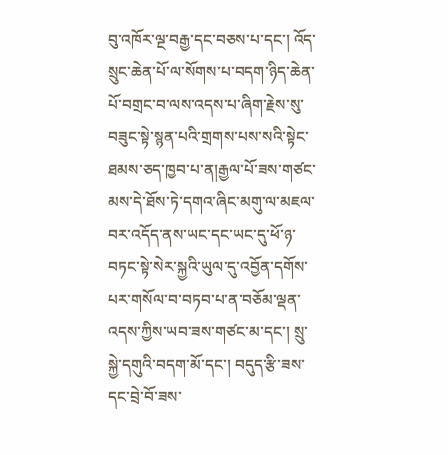བུ་འཁོར་ལྔ་བརྒྱ་དང་བཅས་པ་དང་། འོད་སྲུང་ཆེན་པོ་ལ་སོགས་པ་བདག་ཉིད་ཆེན་པོ་བགྲང་བ་ལས་འདས་པ་ཞིག་རྗེས་སུ་བཟུང་སྟེ་སྙན་པའི་གྲགས་པས་སའི་སྟེང་ཐམས་ཅད་ཁྱབ་པ་ན།རྒྱལ་པོ་ཟས་གཙང་མས་དེ་ཐོས་ཏེ་དགའ་ཞིང་མགུ་ལ་མཇལ་བར་འདོད་ནས་ཡང་དང་ཡང་དུ་ཕོ་ཉ་བཏང་སྟེ་སེར་སྐྱའི་ཡུལ་དུ་འབྱོན་དགོས་པར་གསོལ་བ་བཏབ་པ་ན་བཅོམ་ལྡན་འདས་ཀྱིས་ཡབ་ཟས་གཙང་མ་དང་། སྲུ་སྐྱེ་དགུའི་བདག་མོ་དང་། བདུད་རྩི་ཟས་དང་བྲེ་བོ་ཟས་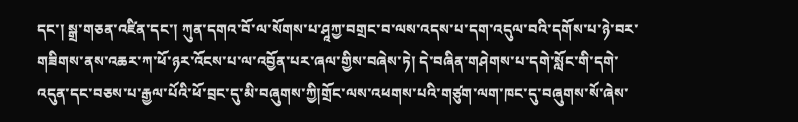དང་། སྒྲ་གཅན་འཛིན་དང་། ཀུན་དགའ་བོ་ལ་སོགས་པ་ཤཱཀྱ་བགྲང་བ་ལས་འདས་པ་དག་འདུལ་བའི་དགོས་པ་ཉེ་བར་གཟིགས་ནས་འཆར་ཀ་ཕོ་ཉར་འོངས་པ་ལ་འབྱོན་པར་ཞལ་གྱིས་བཞེས་ཏེ། དེ་བཞིན་གཤེགས་པ་དགེ་སློང་གི་དགེ་འདུན་དང་བཅས་པ་རྒྱལ་པོའི་ཕོ་བྲང་དུ་མི་བཞུགས་ཀྱི།གྲོང་ལས་འཕགས་པའི་གཙུག་ལག་ཁང་དུ་བཞུགས་སོ་ཞེས་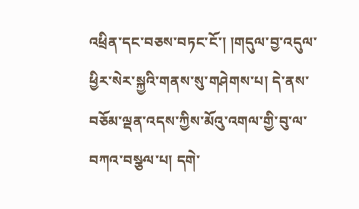འཕྲིན་དང་བཅས་བཏང་ངོ་། །གདུལ་བྱ་འདུལ་ཕྱིར་སེར་སྐྱའི་གནས་སུ་གཤེགས་པ། དེ་ནས་བཅོམ་ལྡན་འདས་ཀྱིས་མོའུ་འགལ་གྱི་བུ་ལ་བཀའ་བསྩལ་པ། དགེ་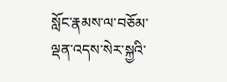སློང་རྣམས་ལ་བཅོམ་ལྡན་འདས་སེར་སྐྱའི་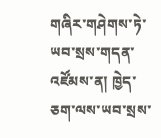གཞིར་གཤེགས་ཏེ་ཡབ་སྲས་གདན་འཛོམས་ན། ཁྱེད་ཅག་ལས་ཡབ་སྲས་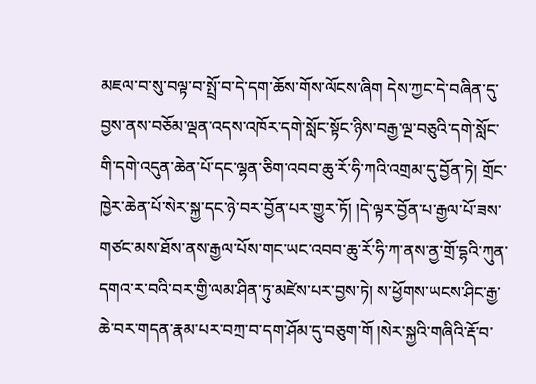མཇལ་བ་སུ་བལྟ་བ་སྤྲོ་བ་དེ་དག་ཆོས་གོས་ལོངས་ཞིག དེས་ཀྱང་དེ་བཞིན་དུ་བྱས་ནས་བཅོམ་ལྡན་འདས་འཁོར་དགེ་སློང་སྟོང་ཉིས་བརྒྱ་ལྔ་བཅུའི་དགེ་སློང་གི་དགེ་འདུན་ཆེན་པོ་དང་ལྷན་ཅིག་འབབ་ཆུ་རོ་ཧི་ཀའི་འགྲམ་དུ་བྱོན་ཏེ། གྲོང་ཁྱེར་ཆེན་པོ་སེར་སྐྱ་དང་ཉེ་བར་བྱོན་པར་གྱུར་ཏོ། །དེ་ལྟར་བྱོན་པ་རྒྱལ་པོ་ཟས་གཙང་མས་ཐོས་ནས་རྒྱལ་པོས་གང་ཡང་འབབ་ཆུ་རོ་ཧི་ཀ་ནས་ནྱ་གྲོ་དྷའི་ཀུན་དགའ་ར་བའི་བར་གྱི་ལམ་ཤིན་ཏུ་མཛེས་པར་བྱས་ཏེ། ས་ཕྱོགས་ཡངས་ཤིང་རྒྱ་ཆེ་བར་གདན་རྣམ་པར་བཀྲ་བ་དག་ཤོམ་དུ་བཅུག་གོ །སེར་སྐྱའི་གཞིའི་རྡོ་བ་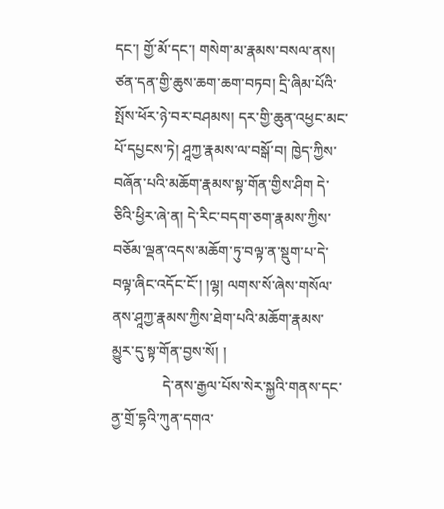དང་། གྱོ་མོ་དང་། གསེག་མ་རྣམས་བསལ་ནས། ཙན་དན་གྱི་ཆུས་ཆག་ཆག་བཏབ། དྲི་ཞིམ་པོའི་སྤོས་ཕོར་ཉེ་བར་བཤམས། དར་གྱི་ཆུན་འཕྱང་མང་པོ་དཔྱངས་ཏེ། ཤཱཀྱ་རྣམས་ལ་བསྒོ་བ། ཁྱེད་ཀྱིས་བཞོན་པའི་མཆོག་རྣམས་སྟ་གོན་གྱིས་ཤིག དེ་ཅིའི་ཕྱིར་ཞེ་ན། དེ་རིང་བདག་ཅག་རྣམས་ཀྱིས་བཅོམ་ལྡན་འདས་མཆོག་ཏུ་བལྟ་ན་སྡུག་པ་དེ་བལྟ་ཞིང་འདོང་ངོ་། །ལྷ། ལགས་སོ་ཞེས་གསོལ་ནས་ཤཱཀྱ་རྣམས་ཀྱིས་ཐེག་པའི་མཆོག་རྣམས་མྱུར་དུ་སྟ་གོན་བྱས་སོ། །
              དེ་ནས་རྒྱལ་པོས་སེར་སྐྱའི་གནས་དང་ནྱ་གྲོ་དྷའི་ཀུན་དགའ་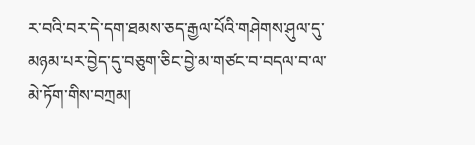ར་བའི་བར་དེ་དག་ཐམས་ཅད་རྒྱལ་པོའི་གཤེགས་ཤུལ་དུ་མཉམ་པར་བྱེད་དུ་བཅུག་ཅིང་བྱེ་མ་གཙང་བ་བདལ་བ་ལ་མེ་ཏོག་གིས་བཀྲམ།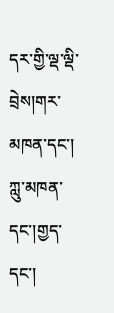དར་གྱི་ལྡ་ལྡི་བྲེས།གར་མཁན་དང་། ཀླུ་མཁན་དང་།གྱད་དང་།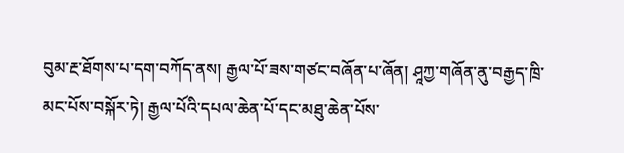བུམ་རྔ་ཐོགས་པ་དག་བཀོད་ནས། རྒྱལ་པོ་ཟས་གཙང་བཞོན་པ་ཞོན། ཤཱཀྱ་གཞོན་ནུ་བརྒྱད་ཁྲི་མང་པོས་བསྐོར་ཏེ། རྒྱལ་པོའི་དཔལ་ཆེན་པོ་དང་མཐུ་ཆེན་པོས་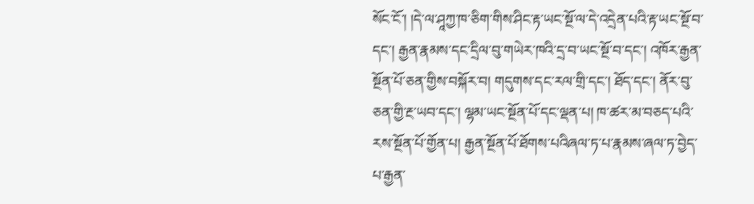སོང་ངོ་། །དེ་ལ་ཤཱཀྱ་ཁ་ཅིག་གིས་ཤིང་རྟ་ཡང་སྔོ་ལ་དེ་འདྲེན་པའི་རྟ་ཡང་སྔོ་བ་དང་། རྒྱན་རྣམས་དང་དྲིལ་བུ་གཡེར་ཁའི་དྲ་བ་ཡང་སྔོ་བ་དང་། འཁོར་རྒྱན་སྔོན་པོ་ཅན་གྱིས་བསྐོར་བ། གདུགས་དང་རལ་གྲི་དང་། ཐོད་དང་། ནོར་བུ་ཅན་གྱི་རྔ་ཡབ་དང་། ལྷམ་ཡང་སྔོན་པོ་དང་ལྡན་པ། ཁ་ཚར་མ་བཅད་པའི་རས་སྔོན་པོ་གྱོན་པ། རྒྱན་སྔོན་པོ་ཐོགས་པའིཞལ་ཏ་པ་རྣམས་ཞལ་ཏ་བྱེད་པ་རྒྱན་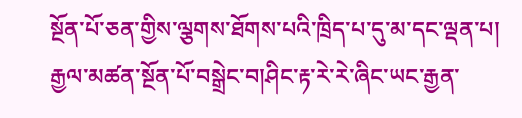སྔོན་པོ་ཅན་གྱིས་ལྕགས་ཐོགས་པའི་ཁྲིད་པ་དུ་མ་དང་ལྡན་པ། རྒྱལ་མཚན་སྔོན་པོ་བསྒྲེང་བ།ཤིང་རྟ་རེ་རེ་ཞིང་ཡང་རྒྱན་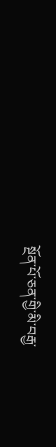སྔོན་པོ་ཅན་གྱི་མི་བརྒྱ་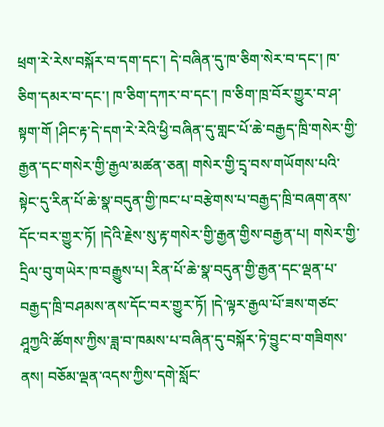ཕྲག་རེ་རེས་བསྐོར་བ་དག་དང་། དེ་བཞིན་དུ་ཁ་ཅིག་སེར་བ་དང་། ཁ་ཅིག་དམར་བ་དང་། ཁ་ཅིག་དཀར་བ་དང་། ཁ་ཅིག་ཁྲ་བོར་གྱུར་བ་ཤ་སྟག་གོ །ཤིང་རྟ་དེ་དག་རེ་རེའི་ཕྱི་བཞིན་དུ་གླང་པོ་ཆེ་བརྒྱད་ཁྲི་གསེར་གྱི་རྒྱན་དང་གསེར་གྱི་རྒྱལ་མཚན་ཅན། གསེར་གྱི་དྲྭ་བས་གཡོགས་པའི་སྟེང་དུ་རིན་པོ་ཆེ་སྣ་བདུན་གྱི་ཁང་པ་བརྩེགས་པ་བརྒྱད་ཁྲི་བཞག་ནས་དོང་བར་གྱུར་ཏོ། །དེའི་རྗེས་སུ་རྟ་གསེར་གྱི་རྒྱན་གྱིས་བརྒྱན་པ། གསེར་གྱི་དྲིལ་བུ་གཡེར་ཁ་བརྒྱུས་པ། རིན་པོ་ཆེ་སྣ་བདུན་གྱི་རྒྱན་དང་ལྡན་པ་བརྒྱད་ཁྲི་བཤམས་ནས་དོང་བར་གྱུར་ཏོ། །དེ་ལྟར་རྒྱལ་པོ་ཟས་གཙང་ཤཱཀྱའི་ཚོགས་ཀྱིས་ཟླ་བ་ཁམས་པ་བཞིན་དུ་བསྐོར་ཏེ་བྱུང་བ་གཟིགས་ནས། བཅོམ་ལྡན་འདས་ཀྱིས་དགེ་སློང་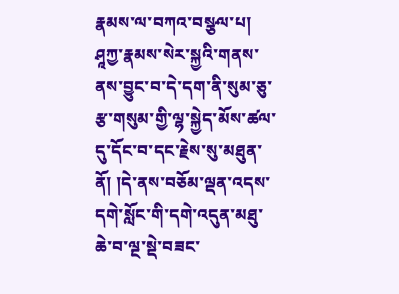རྣམས་ལ་བཀའ་བསྩལ་པ། ཤཱཀྱ་རྣམས་སེར་སྐྱའི་གནས་ནས་བྱུང་བ་དེ་དག་ནི་སུམ་ཅུ་རྩ་གསུམ་གྱི་ལྷ་སྐྱེད་མོས་ཚལ་དུ་དོང་བ་དང་རྗེས་སུ་མཐུན་ནོ། །དེ་ནས་བཅོམ་ལྡན་འདས་དགེ་སློང་གི་དགེ་འདུན་མཐུ་ཆེ་བ་ལྔ་སྡེ་བཟང་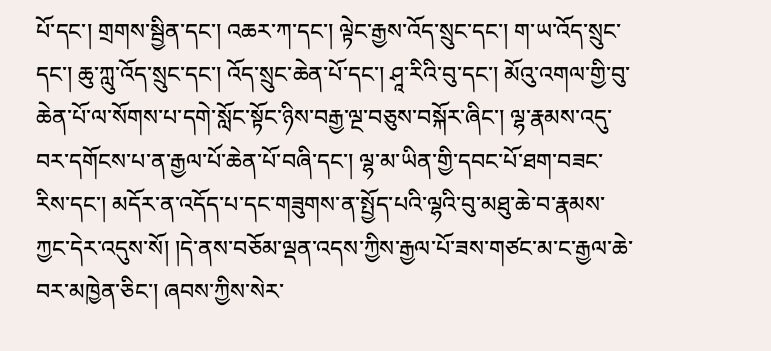པོ་དང་། གྲགས་སྦྱིན་དང་། འཆར་ཀ་དང་། ལྟེང་རྒྱས་འོད་སྲུང་དང་། ག་ཡ་འོད་སྲུང་དང་། ཆུ་ཀླུ་འོད་སྲུང་དང་། འོད་སྲུང་ཆེན་པོ་དང་། ཤཱ་རིའི་བུ་དང་། མོའུ་འགལ་གྱི་བུ་ཆེན་པོ་ལ་སོགས་པ་དགེ་སློང་སྟོང་ཉིས་བརྒྱ་ལྔ་བཅུས་བསྐོར་ཞིང་། ལྷ་རྣམས་འདུ་བར་དགོངས་པ་ན་རྒྱལ་པོ་ཆེན་པོ་བཞི་དང་། ལྷ་མ་ཡིན་གྱི་དབང་པོ་ཐག་བཟང་རིས་དང་། མདོར་ན་འདོད་པ་དང་གཟུགས་ན་སྤྱོད་པའི་ལྷའི་བུ་མཐུ་ཆེ་བ་རྣམས་ཀྱང་དེར་འདུས་སོ། །དེ་ནས་བཅོམ་ལྡན་འདས་ཀྱིས་རྒྱལ་པོ་ཟས་གཙང་མ་ང་རྒྱལ་ཆེ་བར་མཁྱེན་ཅིང་། ཞབས་ཀྱིས་སེར་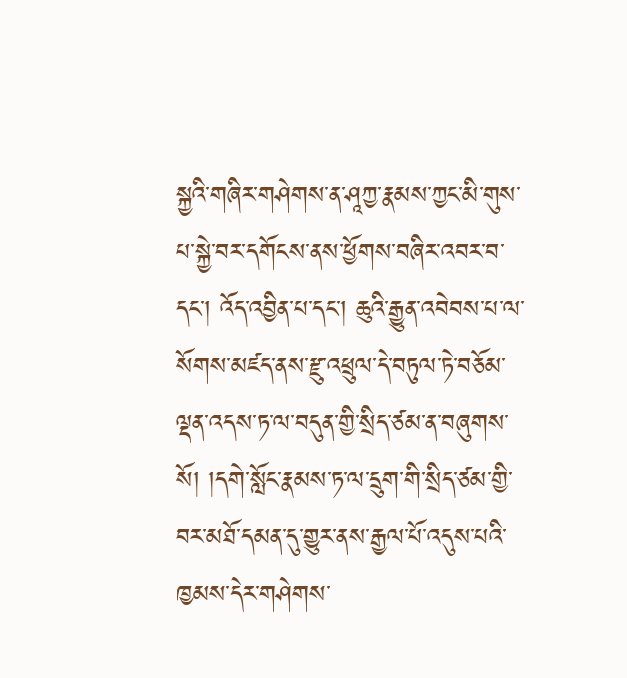སྐྱའི་གཞིར་གཤེགས་ན་ཤཱཀྱ་རྣམས་ཀྱང་མི་གུས་པ་སྐྱེ་བར་དགོངས་ནས་ཕྱོགས་བཞིར་འབར་བ་དང་། འོད་འབྱིན་པ་དང་། ཆུའི་རྒྱུན་འབེབས་པ་ལ་སོགས་མཛད་ནས་རྫུ་འཕྲུལ་དེ་བཏུལ་ཏེ་བཅོམ་ལྡན་འདས་ཏ་ལ་བདུན་གྱི་སྲིད་ཙམ་ན་བཞུགས་སོ། །དགེ་སློང་རྣམས་ཏ་ལ་དྲུག་གི་སྲིད་ཙམ་གྱི་བར་མཐོ་དམན་དུ་གྱུར་ནས་རྒྱལ་པོ་འདུས་པའི་ཁྱམས་དེར་གཤེགས་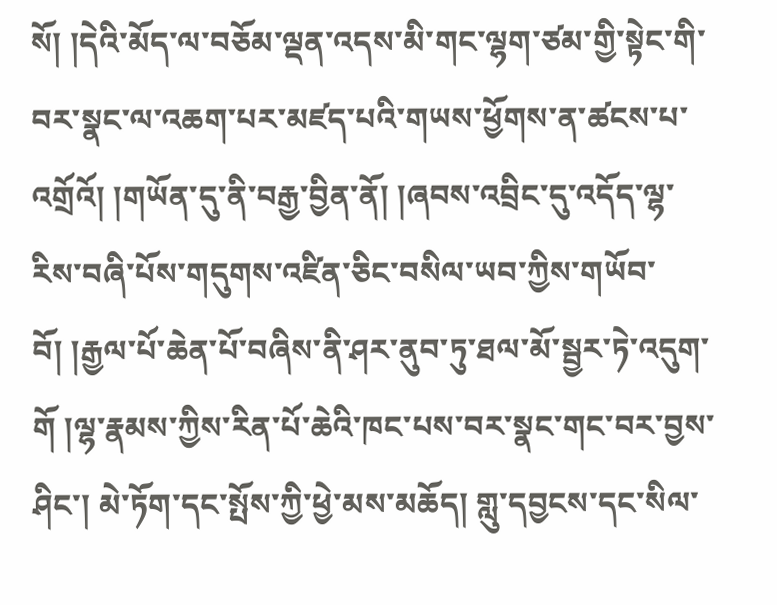སོ། །དེའི་མོད་ལ་བཅོམ་ལྡན་འདས་མི་གང་ལྷག་ཙམ་གྱི་སྟེང་གི་བར་སྣང་ལ་འཆག་པར་མཛད་པའི་གཡས་ཕྱོགས་ན་ཚངས་པ་འགྲོའོ། །གཡོན་དུ་ནི་བརྒྱ་བྱིན་ནོ། །ཞབས་འབྲིང་དུ་འདོད་ལྷ་རིས་བཞི་པོས་གདུགས་འཛིན་ཅིང་བསིལ་ཡབ་ཀྱིས་གཡོབ་བོ། །རྒྱལ་པོ་ཆེན་པོ་བཞིས་ནི་ཤར་ནུབ་ཏུ་ཐལ་མོ་སྦྱར་ཏེ་འདུག་གོ །ལྷ་རྣམས་ཀྱིས་རིན་པོ་ཆེའི་ཁང་པས་བར་སྣང་གང་བར་བྱས་ཤིང་། མེ་ཏོག་དང་སྤོས་ཀྱི་ཕྱེ་མས་མཆོད། གླུ་དབྱངས་དང་སིལ་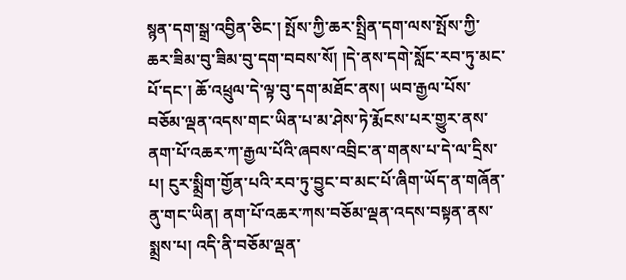སྙན་དག་སྒྲ་འབྱིན་ཅིང་། སྤོས་ཀྱི་ཆར་སྤྲིན་དག་ལས་སྤོས་ཀྱི་ཆར་ཟིམ་བུ་ཟིམ་བུ་དག་བབས་སོ། །དེ་ནས་དགེ་སློང་རབ་ཏུ་མང་པོ་དང་། ཆོ་འཕྲུལ་དེ་ལྟ་བུ་དག་མཐོང་ནས། ཡབ་རྒྱལ་པོས་བཅོམ་ལྡན་འདས་གང་ཡིན་པ་མ་ཤེས་ཏེ་རྨོངས་པར་གྱུར་ནས་ནག་པོ་འཆར་ཀ་རྒྱལ་པོའི་ཞབས་འབྲིང་ན་གནས་པ་དེ་ལ་དྲིས་པ། ངུར་སྨྲིག་གྱོན་པའི་རབ་ཏུ་བྱུང་བ་མང་པོ་ཞིག་ཡོད་ན་གཞོན་ནུ་གང་ཡིན། ནག་པོ་འཆར་ཀས་བཅོམ་ལྡན་འདས་བསྟན་ནས་སྨྲས་པ། འདི་ནི་བཅོམ་ལྡན་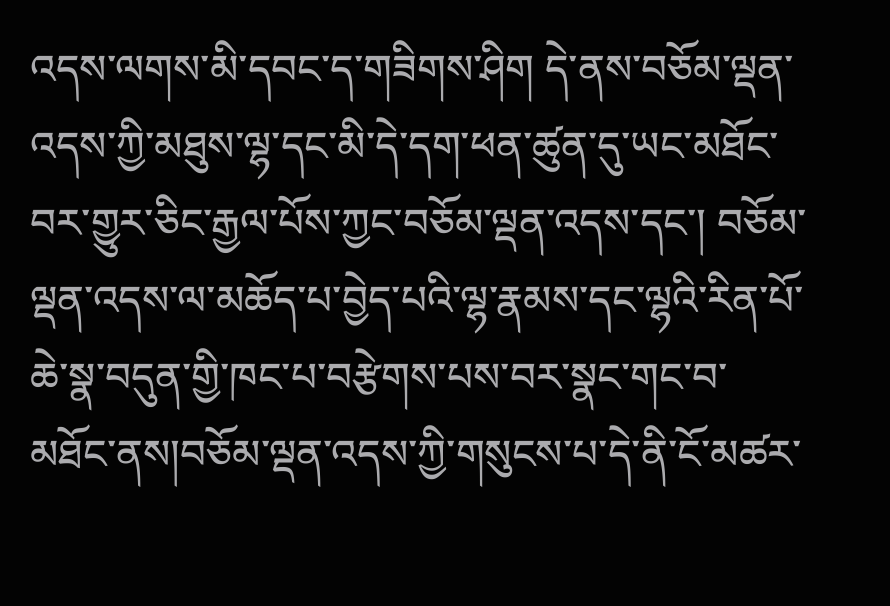འདས་ལགས་མི་དབང་ད་གཟིགས་ཤིག དེ་ནས་བཅོམ་ལྡན་འདས་ཀྱི་མཐུས་ལྷ་དང་མི་དེ་དག་ཕན་ཚུན་དུ་ཡང་མཐོང་བར་གྱུར་ཅིང་རྒྱལ་པོས་ཀྱང་བཅོམ་ལྡན་འདས་དང་། བཅོམ་ལྡན་འདས་ལ་མཆོད་པ་བྱེད་པའི་ལྷ་རྣམས་དང་ལྷའི་རིན་པོ་ཆེ་སྣ་བདུན་གྱི་ཁང་པ་བརྩེགས་པས་བར་སྣང་གང་བ་མཐོང་ནས།བཅོམ་ལྡན་འདས་ཀྱི་གསུངས་པ་དེ་ནི་ངོ་མཚར་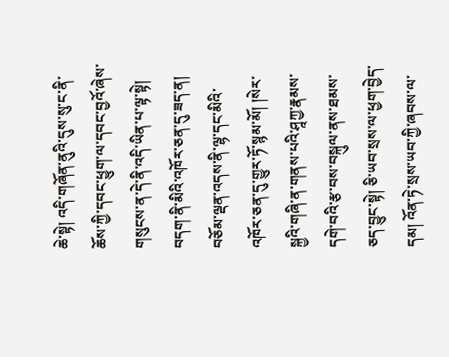ཆེ་སྟེ། འདི་གཞོན་ནུའི་དུས་སུ་ང་ནི་ཆོས་ཀྱི་དབང་ཕྱུག་ལ་དབང་བྱའོ་ཞེས་གསུངས་ན་དེ་ནི་འདི་ཡིན་པ་ལྟ་སྟེ། བདག་ནི་མིའི་འཁོར་ཅན་དུ་ཟད་ན། བཅོམ་ལྡན་འདས་ནི་ལྷ་དང་མིའི་འཁོར་ཅན་དུ་གྱུར་ཏོ་སྙམ་མོ། །སེར་སྐྱའི་གཞི་ན་གནས་པའི་ཤཱཀྱ་རྣམས་དགེ་བའི་རྩ་བས་བསྐུལ་ནས་ཐམས་ཅད་བྱུང་སྟེ། ཅི་ཡབ་སྲས་ལ་ཕྱག་བྱེད་དམ། འོན་ཏེ་སྲས་ཡབ་ཀྱི་ཞབས་ལ་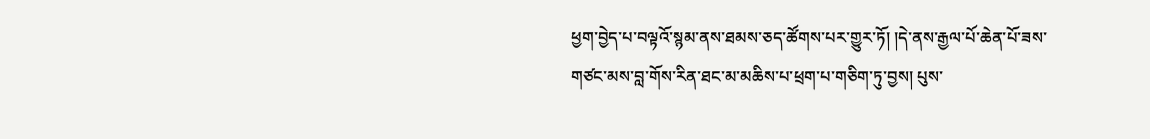ཕྱག་བྱེད་པ་བལྟའོ་སྙམ་ནས་ཐམས་ཅད་ཚོགས་པར་གྱུར་ཏོ། །དེ་ནས་རྒྱལ་པོ་ཆེན་པོ་ཟས་གཙང་མས་བླ་གོས་རིན་ཐང་མ་མཆིས་པ་ཕྲག་པ་གཅིག་ཏུ་བྱས། པུས་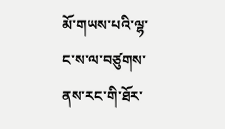མོ་གཡས་པའི་ལྷ་ང་ས་ལ་བཙུགས་ནས་རང་གི་ཐོར་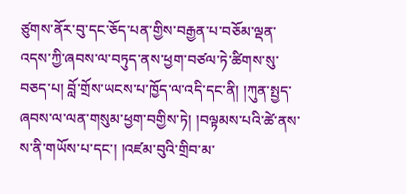ཙུགས་ནོར་བུ་དང་ཅོད་པན་གྱིས་བརྒྱན་པ་བཅོམ་ལྡན་འདས་ཀྱི་ཞབས་ལ་བཏུད་ནས་ཕྱག་བཙལ་ཏེ་ཚིགས་སུ་བཅད་པ། བློ་གྲོས་ཡངས་པ་ཁྱོད་ལ་འདི་དང་ནི། །ཀུན་སྤྱད་ཞབས་ལ་ལན་གསུམ་ཕྱག་བགྱིས་ཏེ། །བལྟམས་པའི་ཚེ་ནས་ས་ནི་གཡོས་པ་དང་། །འཛམ་བུའི་གྲིབ་མ་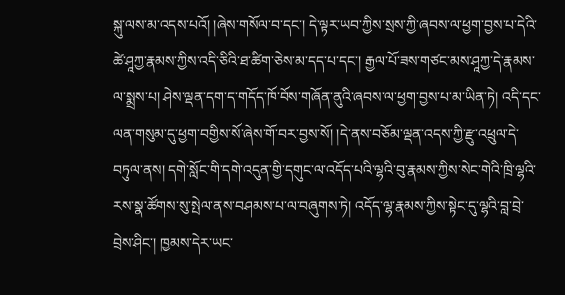སྐུ་ལས་མ་འདས་པའོ། །ཞེས་གསོལ་བ་དང་། དེ་ལྟར་ཡབ་ཀྱིས་སྲས་ཀྱི་ཞབས་ལ་ཕྱག་བྱས་པ་དེའི་ཚེ་ཤཱཀྱ་རྣམས་ཀྱིས་འདི་ཅིའི་ཐ་ཚིག་ཅེས་མ་དད་པ་དང་། རྒྱལ་པོ་ཟས་གཙང་མས་ཤཱཀྱ་དེ་རྣམས་ལ་སྨྲས་པ། ཤེས་ལྡན་དག་ད་གདོད་ཁོ་བོས་གཞོན་ནུའི་ཞབས་ལ་ཕྱག་བྱས་པ་མ་ཡིན་ཏེ། འདི་དང་ལན་གསུམ་དུ་ཕྱག་བགྱིས་སོ་ཞེས་གོ་བར་བྱས་སོ། །དེ་ནས་བཅོམ་ལྡན་འདས་ཀྱི་རྫུ་འཕྲུལ་དེ་བཏུལ་ནས། དགེ་སློང་གི་དགེ་འདུན་གྱི་དགུང་ལ་འདོད་པའི་ལྷའི་བུ་རྣམས་ཀྱིས་སེང་གེའི་ཁྲི་ལྷའི་རས་སྣ་ཚོགས་སུ་སྤེལ་ནས་བཤམས་པ་ལ་བཞུགས་ཏེ། འདོད་ལྷ་རྣམས་ཀྱིས་སྟེང་དུ་ལྷའི་བླ་བྲེ་བྲེས་ཤིང་། ཁྱམས་དེར་ཡང་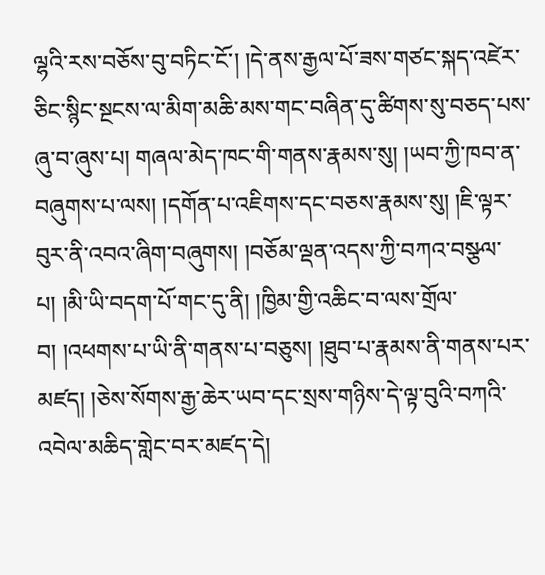ལྷའི་རས་བཅོས་བུ་བཏིང་ངོ་། །དེ་ནས་རྒྱལ་པོ་ཟས་གཙང་སྐད་འཛེར་ཅིང་སྙིང་སྔངས་ལ་མིག་མཆི་མས་གང་བཞིན་དུ་ཚིགས་སུ་བཅད་པས་ཞུ་བ་ཞུས་པ། གཞལ་མེད་ཁང་གི་གནས་རྣམས་སུ། །ཡབ་ཀྱི་ཁབ་ན་བཞུགས་པ་ལས། །དགོན་པ་འཇིགས་དང་བཅས་རྣམས་སུ། །ཇི་ལྟར་བུར་ནི་འབའ་ཞིག་བཞུགས། །བཅོམ་ལྡན་འདས་ཀྱི་བཀའ་བསྩལ་པ། །མི་ཡི་བདག་པོ་གང་དུ་ནི། །ཁྱིམ་གྱི་འཆིང་བ་ལས་གྲོལ་བ། །འཕགས་པ་ཡི་ནི་གནས་པ་བཅུས། །ཐུབ་པ་རྣམས་ནི་གནས་པར་མཛད། །ཅེས་སོགས་རྒྱ་ཆེར་ཡབ་དང་སྲས་གཉིས་དེ་ལྟ་བུའི་བཀའི་འབེལ་མཆིད་གླེང་བར་མཛད་དེ།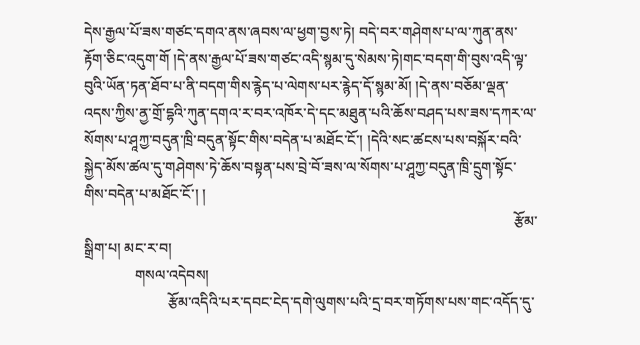དེས་རྒྱལ་པོ་ཟས་གཙང་དགའ་ནས་ཞབས་ལ་ཕྱག་བྱས་ཏེ། བདེ་བར་གཤེགས་པ་ལ་ཀུན་ནས་རྟོག་ཅིང་འདུག་གོ །དེ་ནས་རྒྱལ་པོ་ཟས་གཙང་འདི་སྙམ་དུ་སེམས་ཏེ།གང་བདག་གི་བུས་འདི་ལྟ་བུའི་ཡོན་ཏན་ཐོབ་པ་ནི་བདག་གིས་རྙེད་པ་ལེགས་པར་རྙེད་དོ་སྙམ་མོ། །དེ་ནས་བཅོམ་ལྡན་འདས་ཀྱིས་ནྱ་གྲོ་དྷའི་ཀུན་དགའ་ར་བར་འཁོར་དེ་དང་མཐུན་པའི་ཆོས་བཤད་པས་ཟས་དཀར་ལ་སོགས་པ་ཤཱཀྱ་བདུན་ཁྲི་བདུན་སྟོང་གིས་བདེན་པ་མཐོང་ངོ་། །དེའི་སང་ཚངས་པས་བསྐོར་བའི་སྐྱེད་མོས་ཚལ་དུ་གཤེགས་ཏེ་ཆོས་བསྟན་པས་བྲེ་བོ་ཟས་ལ་སོགས་པ་ཤཱཀྱ་བདུན་ཁྲི་དྲུག་སྟོང་གིས་བདེན་པ་མཐོང་ངོ་། །
                                                                                                                      རྩོམ་སྒྲིག་པ། མང་ར་བ།
              གསལ་འདེབས།
                       རྩོམ་འདིའི་པར་དབང་ངེད་དགེ་ལུགས་པའི་དྲ་བར་གཏོགས་པས་གང་འདོད་དུ་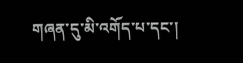གཞན་དུ་མི་འགོད་པ་དང་།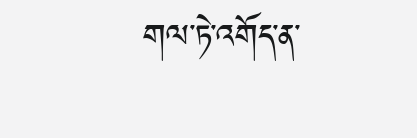གལ་ཏེ་འགོད་ན་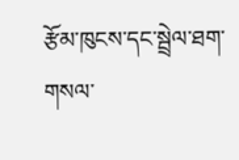རྩོམ་ཁུངས་དང་སྦྲེལ་ཐག་གསལ་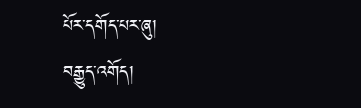པོར་དགོད་པར་ཞུ།
བརྒྱུད་འགོད།